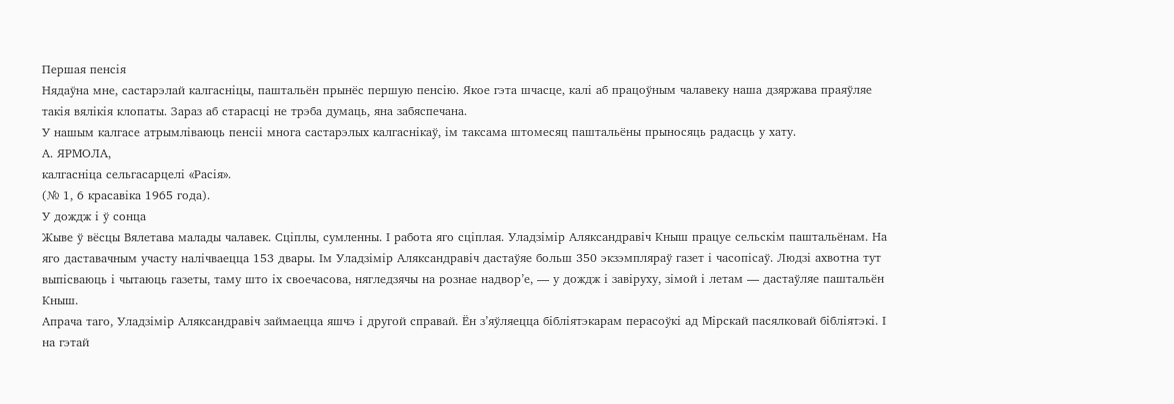Першая пенсія
Нядаўна мне, састарэлай калгасніцы, паштальён прынёс першую пенсію. Якое гэта шчасце, калі аб працоўным чалавеку наша дзяржава праяўляе такія вялікія клопаты. Зараз аб старасці не трэба думаць, яна забяспечана.
У нашым калгасе атрымліваюць пенсіі многа састарэлых калгаснікаў, ім таксама штомесяц паштальёны прыносяць радасць у хату.
А. ЯРМОЛА,
калгасніца сельгасарцелі «Расія».
(№ 1, 6 красавіка 1965 года).
У дождж і ў сонца
Жыве ў вёсцы Вялетава малады чалавек. Сціплы, сумленны. І работа яго сціплая. Уладзімір Аляксандравіч Кныш працуе сельскім паштальёнам. На яго даставачным участу налічваецца 153 двары. Ім Уладзімір Аляксандравіч дастаўяе больш 350 экзэмпляраў газет і часопісаў. Людзі ахвотна тут выпісваюць і чытаюць газеты, таму што іх своечасова, нягледзячы на рознае надвор’е, — у дождж і завіруху, зімой і летам — дастаўляе паштальён Кныш.
Апрача таго, Уладзімір Аляксандравіч займаецца яшчэ і другой справай. Ён з’яўляецца бібліятэкарам перасоўкі ад Мірскай пасялковай бібліятэкі. І на гэтай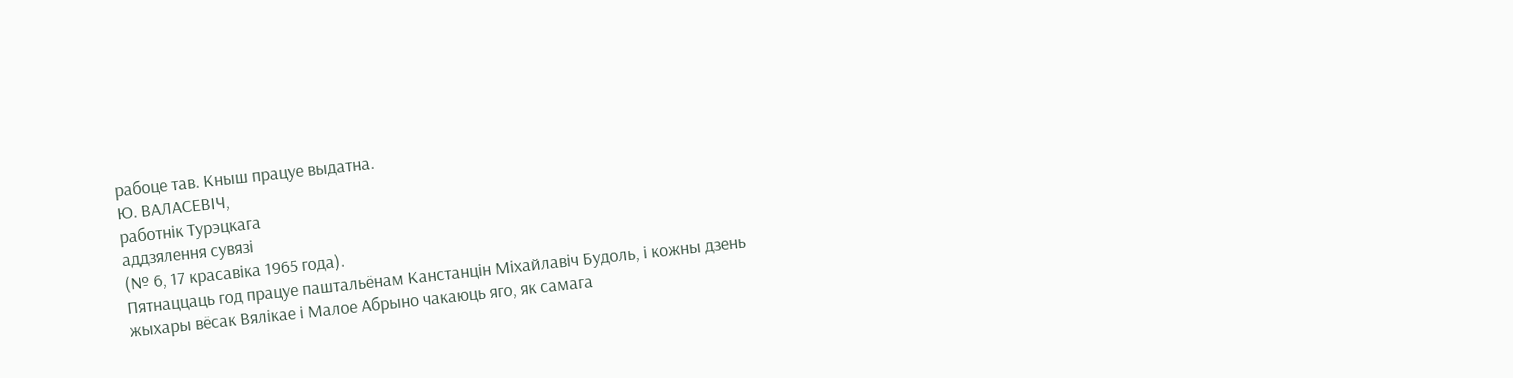рабоце тав. Кныш працуе выдатна.
Ю. ВАЛАСЕВІЧ,
работнік Турэцкага
аддзялення сувязі
(№ 6, 17 красавіка 1965 года).
Пятнаццаць год працуе паштальёнам Канстанцін Міхайлавіч Будоль, і кожны дзень жыхары вёсак Вялікае і Малое Абрыно чакаюць яго, як самага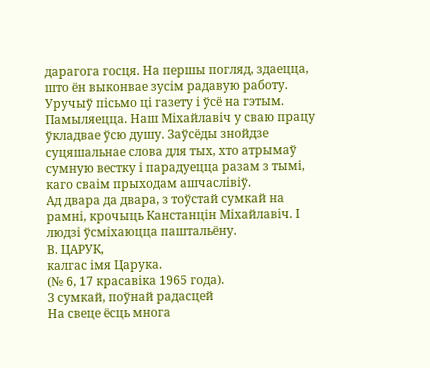дарагога госця. На першы погляд, здаецца, што ён выконвае зусім радавую работу. Уручыў пісьмо ці газету і ўсё на гэтым. Памыляецца. Наш Міхайлавіч у сваю працу ўкладвае ўсю душу. Заўсёды знойдзе суцяшальнае слова для тых, хто атрымаў сумную вестку і парадуецца разам з тымі, каго сваім прыходам ашчаслівіў.
Ад двара да двара, з тоўстай сумкай на рамні, крочыць Канстанцін Міхайлавіч. І людзі ўсміхаюцца паштальёну.
В. ЦАРУК,
калгас імя Царука.
(№ 6, 17 красавіка 1965 года).
З сумкай, поўнай радасцей
На свеце ёсць многа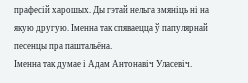прафесій харошых. Ды гэтай нельга змяніць ні на якую другую. Іменна так спяваецца ў папулярнай песенцы пра паштальёна.
Іменна так думае і Адам Антонавіч Уласевіч.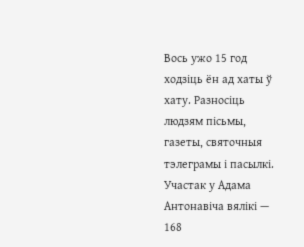Вось ужо 15 год ходзіць ён ад хаты ў хату. Разносіць людзям пісьмы, газеты, святочныя тэлеграмы і пасылкі. Участак у Адама Антонавіча вялікі — 168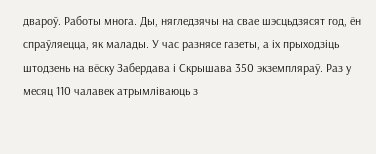двароў. Работы многа. Ды, нягледзячы на свае шэсцьдзясят год, ён спраўляецца, як малады. У час разнясе газеты, а іх прыходзіць штодзень на вёску Забердава і Скрышава 350 экземпляраў. Раз у месяц 110 чалавек атрымліваюць з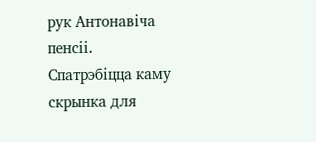рук Антонавіча пенсіі. Спатрэбіцца каму скрынка для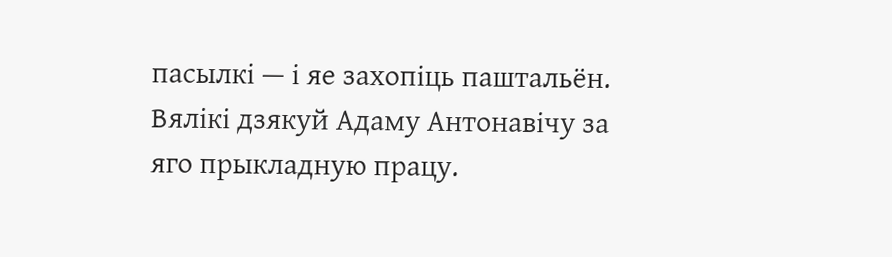пасылкі — і яе захопіць паштальён.
Вялікі дзякуй Адаму Антонавічу за яго прыкладную працу.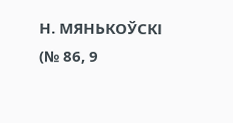Н. МЯНЬКОЎСКІ
(№ 86, 9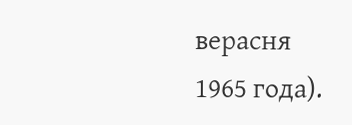верасня
1965 года).